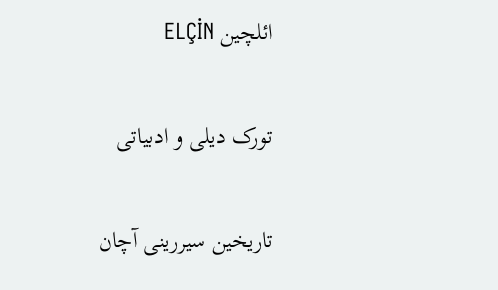ائلچین ELÇİN

تورک دیلی و ادبیاتی

تاریخین سیررینی آچان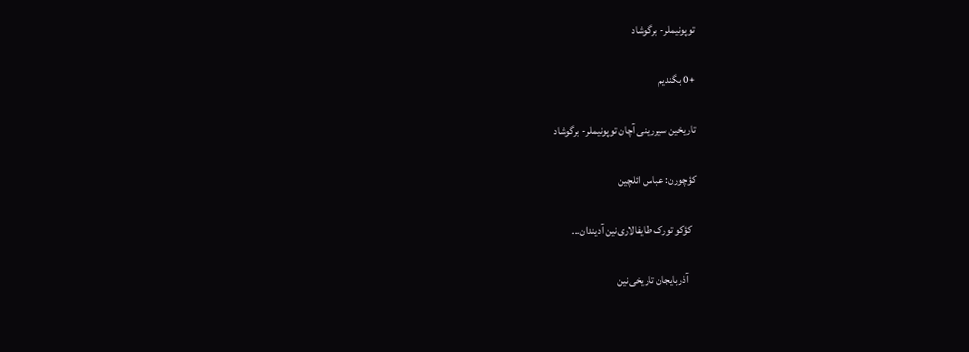توپونیملر- برگوشاد

+0 بگندیم

تاریخین سیررینی آچان توپونیملر- برگوشاد

کؤچورن: عباس ائلچین

  کؤکو تورک طایفالاری‌نین آدیندان...

    آذربایجان تاریخی‌نین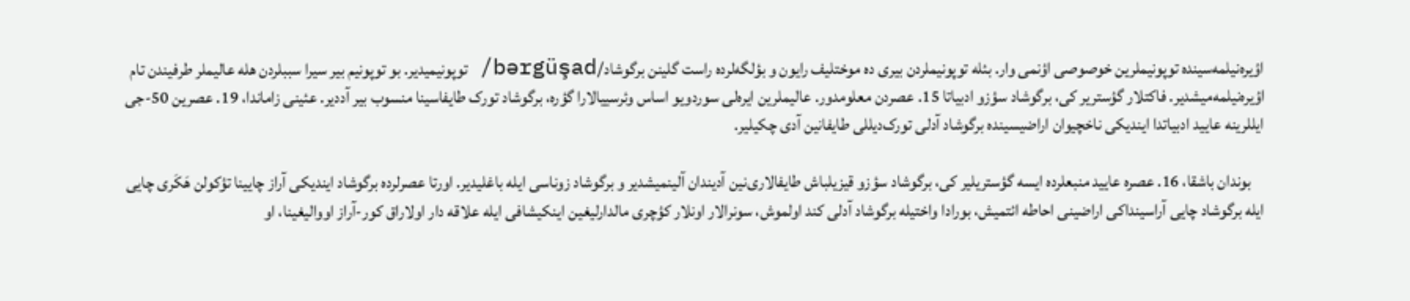اؤیره‌نیلمه‌سینده توپونیملرین خوصوصی اؤنمی وار. بئله توپونیملردن بیری ده موختلیف رایون و بؤلگه‌لرده راست گلینن برگوشاد/bərgüşad/ توپونیمیدیر. بو توپونیم بیر سیرا سببلردن هله عالیملر طرفیندن تام اؤیره‌نیلمه‌میشدیر. فاکتلار گؤستریر کی، برگوشاد سؤزو ادبیاتا 15. عصردن معلومدور. عالیملرین ایره‌لی سوردویو اساس وئرسییالارا گؤره، برگوشاد تورک طایفاسینا منسوب بیر آددیر. عئینی زاماندا، 19. عصرین 50-جی ایللرینه عایید ادبیاتدا ایندیکی ناخچیوان اراضیسینده برگوشاد آدلی تورک‌دیللی طایفانین آدی چکیلیر.

    بوندان باشقا، 16. عصره عایید منبعلرده ایسه گؤستریلیر کی، برگوشاد سؤزو قیزیلباش طایفالاری‌نین آدیندان آلینمیشدیر و برگوشاد زوناسی ایله باغلیدیر. اورتا عصرلرده برگوشاد ایندیکی آراز چایینا تؤکولن هَکَری چایی ایله برگوشاد چایی آراسینداکی اراضینی احاطه ائتمیش، بورادا واختیله برگوشاد آدلی کند اولموش، سونرالار اونلار کؤچری مالدارلیغین اینکیشافی ایله علاقه دار اولاراق کور-آراز اووالیغینا، او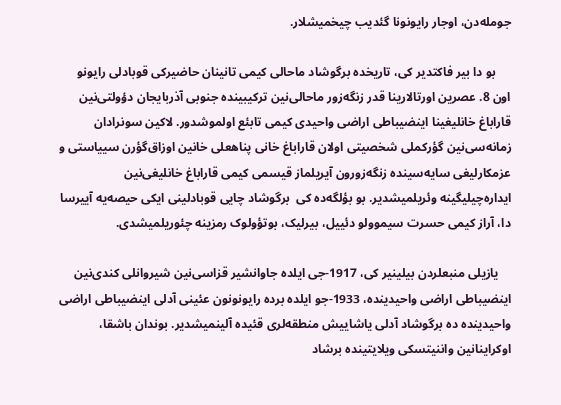جومله‌دن، اوجار رایونونا گئدیب چیخمیشلار.

     بو دا بیر فاکتدیر کی، تاریخده برگوشاد ماحالی کیمی تانینان حاضیرکی قوبادلی رایونو اون 8. عصرین اورتالارینا قدر زنگه‌زور ماحالی‌نین ترکیبینده جنوبی آذربایجان دؤولتی‌نین قاراباغ خانلیغینا اینضیباطی اراضی واحیدی کیمی تابئع اولموشدور. لاکین سونرادان زمانه‌‌سی‌نین گؤرکملی شخصیتی اولان قاراباغ خانی پناهعلی خانین اوزاق‌گؤرن سییاستی و عزمکارلیغی سایه‌سینده زنگه‌زورون آیریلماز قیسمی کیمی قاراباغ خانلیغی‌نین ایداره‌چیلیگینه وئریلمیشدیر. بو بؤلگه‌ده کی  برگوشاد چایی قوبادلینی ایکی حیصه‌یه آییرسا دا، آراز کیمی حسرت سیموولو دئییل، بیرلیک، بوتؤولوک رمزینه چئوریلمیشدی.

    یازیلی منبعلردن بیلینیر کی، 1917-جی ایلده جاوانشیر قزاسی‌نین شیروانلی کندی‌نین اینضیباطی اراضی واحیدینده، 1933-جو ایلده برده رایونونون عئینی آدلی اینضیباطی اراضی واحیدینده ده برگوشاد آدلی یاشاییش منطقه‌لری قئیده آلینمیشدیر. بوندان باشقا، اوکراینانین واننیتسکی ویلایتینده برشاد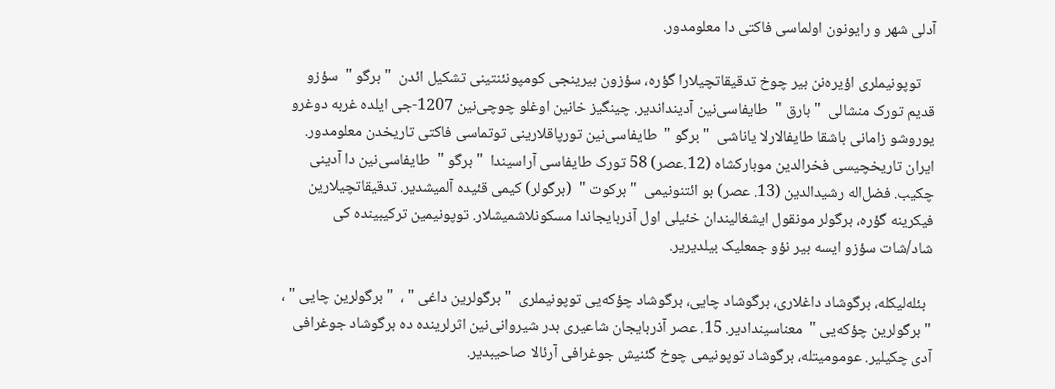آدلی شهر و رایونون اولماسی فاکتی دا معلومدور.

    توپونیملری اؤیره‌نن بیر چوخ تدقیقاتچیلارا گؤره، سؤزون بیرینجی کومپونئنتینی تشکیل ائدن  " برگو "  سؤزو قدیم تورک منشالی  " بارق "  طایفاسی‌نین آدینداندیر. چینگیز خانین اوغلو چوچی‌نین 1207-جی ایلده غربه دوغرو یوروشو زامانی باشقا طایفالارلا یاناشی  " برگو "  طایفاسی‌نین تورپاقلارینی توتماسی فاکتی تاریخدن معلومدور. ایران تاریخچیسی فخرالدین موبارکشاه (12.عصر) 58 تورک طایفاسی آراسیندا  " برگو "  طایفاسی‌نین دا آدینی چکیب. فضل‌اله رشیدالدین (13. عصر) بو ائتنونیمی  " برکوت "  (برگولر) کیمی قئیده آلمیشدیر. تدقیقاتچیلارین فیکرینه گؤره، برگولر مونقول ایشغالیندان خئیلی اول آذربایجاندا مسکونلاشمیشلار. توپونیمین ترکیبینده کی  شاد/شات سؤزو ایسه بیر نؤو جمعلیک بیلدیریر.

  بئله‌لیکله، برگوشاد داغلاری، برگوشاد چایی، برگوشاد چؤکه‌یی توپونیملری  " برگولرین داغی " ،  " برگولرین چایی " ،  " برگولرین چؤکه‌یی "  معناسیندادیر. 15. عصر آذربایجان شاعیری بدر شیروانی‌نین اثرلرینده ده برگوشاد جوغرافی آدی چکیلیر. عومومیتله، برگوشاد توپونیمی چوخ گئنیش جوغرافی آرئالا صاحیبدیر.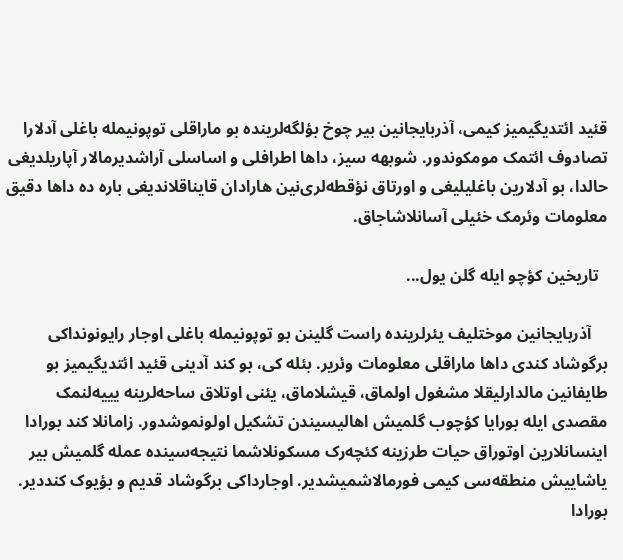قئید ائتدیگیمیز کیمی، آذربایجانین بیر چوخ بؤلگه‌لرینده بو ماراقلی توپونیمله باغلی آدلارا تصادوف ائتمک مومکوندور. شوبهه سیز، داها اطرافلی و اساسلی آراشدیرمالار آپاریلدیغی حالدا، بو آدلارین باغلیلیغی و اورتاق نؤقطه‌لری‌نین هارادان قایناقلاندیغی باره ده داها دقیق معلومات وئرمک خئیلی آسانلاشاجاق.

  تاریخین کؤچو ایله گلن یول...

    آذربایجانین موختلیف یئرلرینده راست گلینن بو توپونیمله باغلی اوجار رایونونداکی برگوشاد کندی داها ماراقلی معلومات وئریر. بئله کی، بو کند آدینی قئید ائتدیگیمیز بو طایفانین مالدارلیقلا مشغول اولماق، قیشلاماق، یئنی اوتلاق ساحه‌لرینه یییه‌لنمک مقصدی ایله بورایا کؤچوب گلمیش اهالیسیندن تشکیل اولونموشدور. زامانلا کند بورادا اینسانلارین اوتوراق حیات طرزینه کئچه‌رک مسکونلاشما نتیجه‌سینده عمله گلمیش بیر یاشاییش منطقه‌سی کیمی فورمالاشمیشدیر. اوجارداکی برگوشاد قدیم و بؤیوک کنددیر. بورادا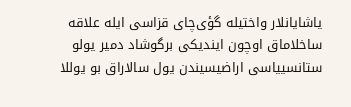یاشایانلار واختیله گؤی‌چای قزاسی ایله علاقه  ساخلاماق اوچون ایندیکی برگوشاد دمیر یولو ستانسییاسی اراضیسیندن یول سالاراق بو یوللا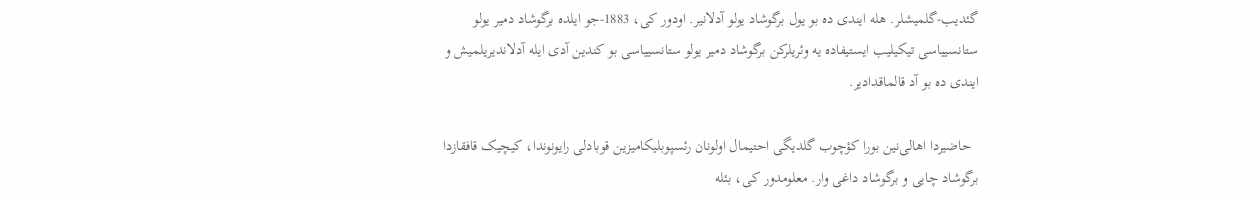گئدیب-گلمیشلر. هله ایندی ده بو یول برگوشاد یولو آدلانیر. اودور کی، 1883-جو ایلده برگوشاد دمیر یولو ستانسییاسی تیکیلیب ایستیفاده یه وئریلرکن برگوشاد دمیر یولو ستانسییاسی بو کندین آدی ایله آدلاندیریلمیش و ایندی ده بو آد قالماقدادیر.

  حاضیردا اهالی‌نین بورا کؤچوب گلدیگی احتیمال اولونان رئسپوبلیکامیزین قوبادلی رایونوندا، کیچیک قافقازدا برگوشاد چایی و برگوشاد داغی وار. معلومدور کی، بئله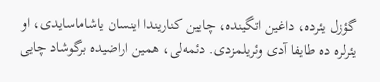گؤزل یئرده، داغین اتگینده، چایین کناریندا اینسان یاشاماسایدی، او یئرلره ده طایفا آدی وئریلمزدی. دئمه‌لی، همین اراضیده برگوشاد چایی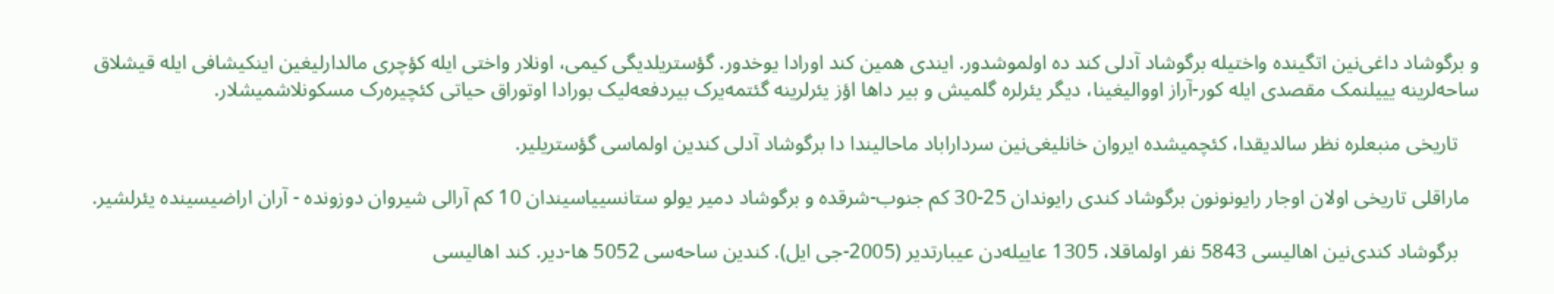و برگوشاد داغی‌نین اتگینده واختیله برگوشاد آدلی کند ده اولموشدور. ایندی همین کند اورادا یوخدور. گؤستریلدیگی کیمی، اونلار واختی ایله کؤچری مالدارلیغین اینکیشافی ایله قیشلاق ساحه‌لرینه یییلنمک مقصدی ایله کور-آراز اووالیغینا، دیگر یئرلره گلمیش و بیر داها اؤز یئرلرینه گئتمه‌یرک بیردفعه‌لیک بورادا اوتوراق حیاتی کئچیره‌رک مسکونلاشمیشلار.

    تاریخی منبعلره نظر سالدیقدا، کئچمیشده ایروان خانلیغی‌نین سرداراباد ماحالیندا دا برگوشاد آدلی کندین اولماسی گؤستریلیر.

  ماراقلی تاریخی اولان اوجار رایونونون برگوشاد کندی رایوندان 25-30 کم جنوب-شرقده و برگوشاد دمیر یولو ستانسییاسیندان 10 کم آرالی شیروان دوزونده - آران اراضیسینده یئرلشیر.

    برگوشاد کندی‌نین اهالیسی 5843 نفر اولماقلا، 1305 عاییله‌دن عیبارتدیر (2005-جی ایل). کندین ساحه‌سی 5052 ها-دیر. کند اهالیسی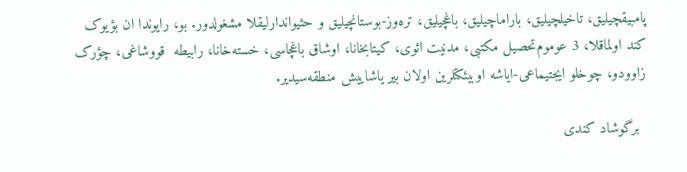پامبیقچیلیق، تاخیلچیلیق، باراماچیلیق، باغچیلیق، تره‌وز-بوستانچیلیق و حئیواندارلیقلا مشغولدور. بو، رایوندا ان بؤیوک کند اولماقلا، 3 عوموم‌تحصیل مکتبی، مدنیت ائوی، کیتابخانا، اوشاق باغچاسی، خسته‌خانا، رابیطه  قووشاغی، چؤرک زاوودو، چوخلو ایجتیماعی-ایاشه اوبیئکتلرین اولان بیر یاشاییش منطقه‌سیدیر.

  برگوشاد کندی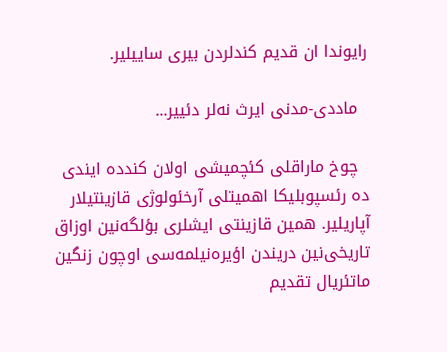رایوندا ان قدیم کندلردن بیری ساییلیر.

  ماددی-مدنی ایرث نه‌لر دئییر...

  چوخ ماراقلی کئچمیشی اولان کندده ایندی ده رئسپوبلیکا اهمیتلی آرخئولوژی قازینتیلار آپاریلیر. همین قازینتی ایشلری بؤلگه‌نین اوزاق تاریخی‌نین دریندن اؤیره‌نیلمه‌سی اوچون زنگین ماتئریال تقدیم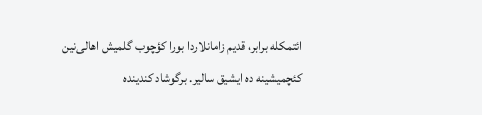ائتمکله برابر، قدیم زامانلاردا بورا کؤچوب گلمیش اهالی‌نین کئچمیشینه ده ایشیق سالیر. برگوشاد کندینده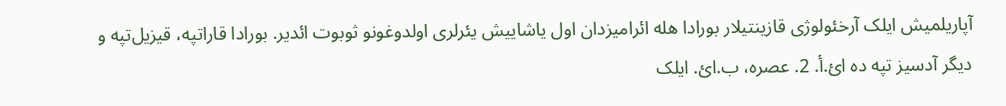آپاریلمیش ایلک آرخئولوژی قازینتیلار بورادا هله ائرامیزدان اول یاشاییش یئرلری اولدوغونو ثوبوت ائدیر. بورادا قاراتپه، قیزیل‌تپه و دیگر آدسیز تپه ده ائ.أ. 2. عصره، ب.ائ. ایلک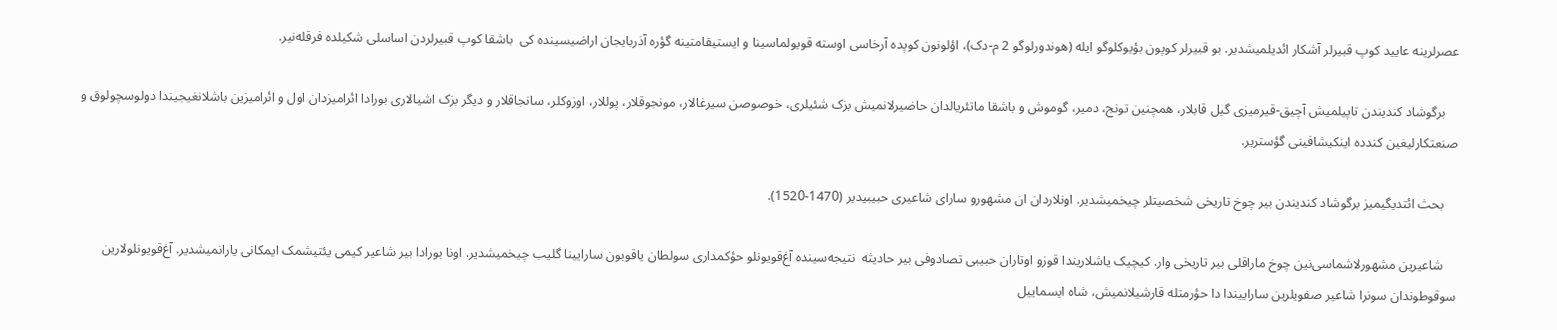عصرلرینه عایید کوپ قبیرلر آشکار ائدیلمیشدیر. بو قبیرلر کوپون بؤیوکلوگو ایله (هوندورلوگو 2 م-دک)، اؤلونون کوپده آرخاسی اوسته قویولماسینا و ایستیقامتینه گؤره آذربایجان اراضیسینده کی  باشقا کوپ قبیرلردن اساسلی شکیلده فرقله‌نیر.

    برگوشاد کندیندن تاپیلمیش آچیق-قیرمیزی گیل قابلار، همچنین تونج، دمیر، گوموش و باشقا ماتئریالدان حاضیرلانمیش بزک شئیلری، خوصوصن سیرغالار، مونجوقلار، پوللار، اوزوکلر، سانجاقلار و دیگر بزک اشیالاری بورادا ائرامیزدان اول و ائرامیزین باشلانغیجیندا دولوسچولوق و صنعتکارلیغین کندده اینکیشافینی گؤستریر.

    بحث ائتدیگیمیز برگوشاد کندیندن بیر چوخ تاریخی شخصیتلر چیخمیشدیر. اونلاردان ان مشهورو سارای شاعیری حبیبیدیر (1470-1520).

    شاعیرین مشهورلاشماسی‌نین چوخ ماراقلی بیر تاریخی وار. کیچیک یاشلاریندا قوزو اوتاران حبیبی تصادوفی بیر حادیثه  نتیجه‌سینده آغ‌قویونلو حؤکمداری سولطان یاقوبون سارایینا گلیب چیخمیشدیر. اونا بورادا بیر شاعیر کیمی یئتیشمک ایمکانی یارانمیشدیر. آغ‌قویونلولارین سوقوطوندان سونرا شاعیر صفویلرین ساراییندا دا حؤرمتله قارشیلانمیش، شاه ایسماییل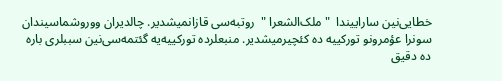خطایی‌نین ساراییندا  " ملک‌الشعرا "  روتبه‌سی قازانمیشدیر. چالدیران ووروشماسیندان سونرا عؤمرونو تورکییه ده کئچیرمیشدیر. منبعلرده تورکییه‌یه گئتمه‌سی‌نین سببلری باره ده دقیق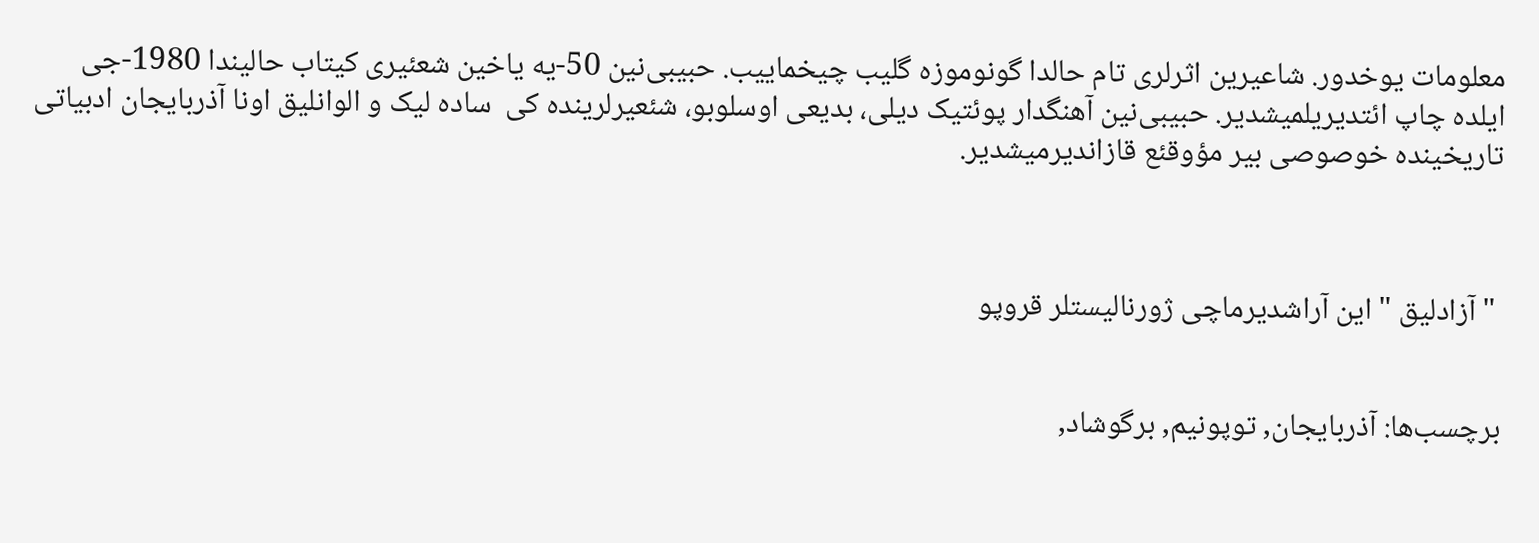معلومات یوخدور. شاعیرین اثرلری تام حالدا گونوموزه گلیب چیخماییب. حبیبی‌نین 50-یه یاخین شعئیری کیتاب حالیندا 1980-جی ایلده چاپ ائتدیریلمیشدیر. حبیبی‌نین آهنگدار پوئتیک دیلی، بدیعی اوسلوبو، شئعیرلرینده کی  ساده لیک و الوانلیق اونا آذربایجان ادبیاتی تاریخینده خوصوصی بیر مؤوقئع قازاندیرمیشدیر.



 " آزادلیق " این آراشدیرماچی ژورنالیستلر قروپو


برچسب‌ها: آذربایجان, توپونیم, برگوشاد,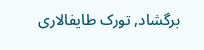برگشاد, تورک طایفالاری